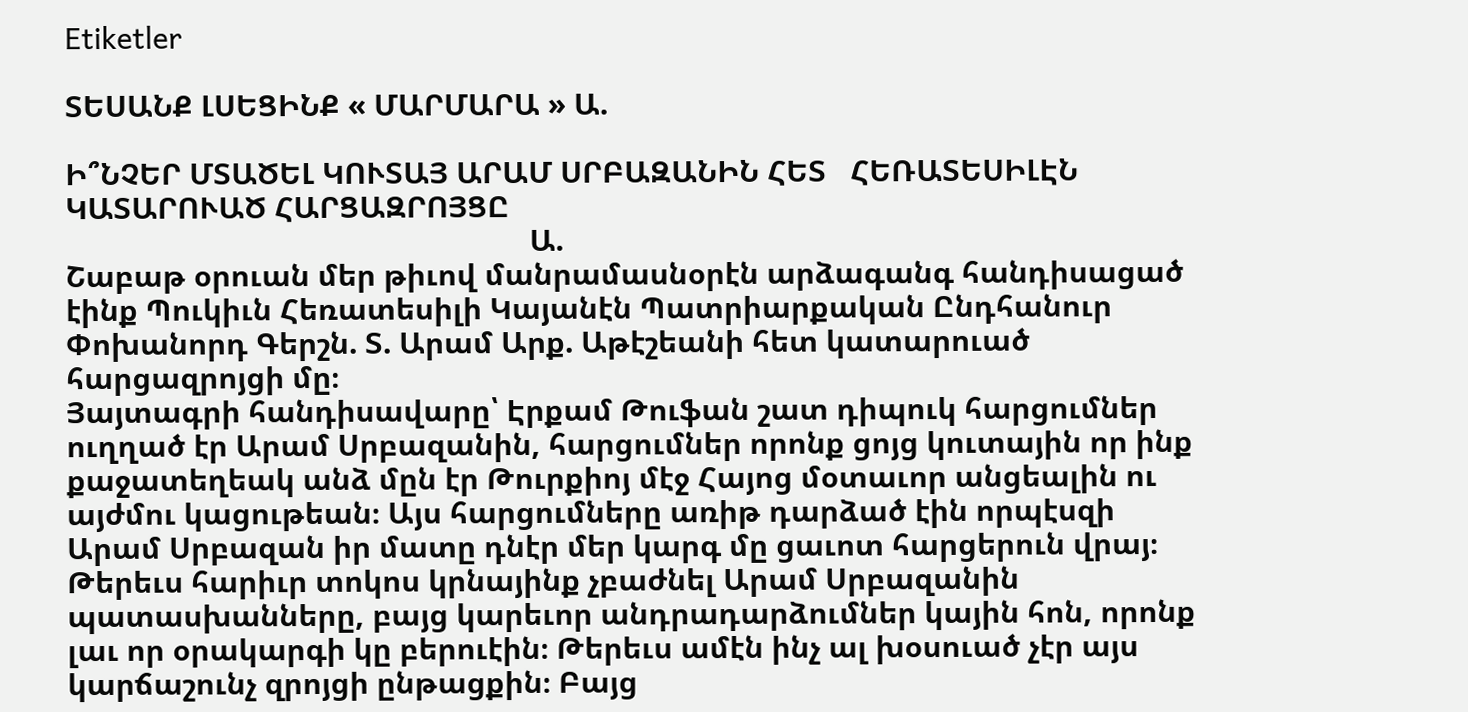Etiketler

ՏԵՍԱՆՔ ԼՍԵՑԻՆՔ « ՄԱՐՄԱՐԱ » Ա.

Ի՞ՆՉԵՐ ՄՏԱԾԵԼ ԿՈՒՏԱՅ ԱՐԱՄ ՍՐԲԱԶԱՆԻՆ ՀԵՏ   ՀԵՌԱՏԵՍԻԼԷՆ ԿԱՏԱՐՈՒԱԾ ՀԱՐՑԱԶՐՈՅՑԸ
                                                          Ա.
Շաբաթ օրուան մեր թիւով մանրամասնօրէն արձագանգ հանդիսացած էինք Պուկիւն Հեռատեսիլի Կայանէն Պատրիարքական Ընդհանուր Փոխանորդ Գերշն. Տ. Արամ Արք. Աթէշեանի հետ կատարուած հարցազրոյցի մը։
Յայտագրի հանդիսավարը՝ Էրքամ Թուֆան շատ դիպուկ հարցումներ ուղղած էր Արամ Սրբազանին, հարցումներ որոնք ցոյց կուտային որ ինք քաջատեղեակ անձ մըն էր Թուրքիոյ մէջ Հայոց մօտաւոր անցեալին ու այժմու կացութեան։ Այս հարցումները առիթ դարձած էին որպէսզի Արամ Սրբազան իր մատը դնէր մեր կարգ մը ցաւոտ հարցերուն վրայ։ Թերեւս հարիւր տոկոս կրնայինք չբաժնել Արամ Սրբազանին պատասխանները, բայց կարեւոր անդրադարձումներ կային հոն, որոնք լաւ որ օրակարգի կը բերուէին։ Թերեւս ամէն ինչ ալ խօսուած չէր այս կարճաշունչ զրոյցի ընթացքին։ Բայց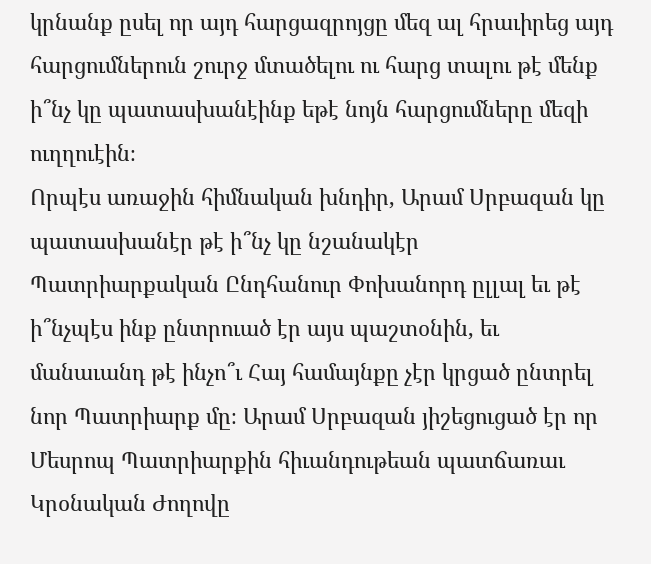կրնանք ըսել որ այդ հարցազրոյցը մեզ ալ հրաւիրեց այդ հարցումներուն շուրջ մտածելու ու հարց տալու թէ մենք ի՞նչ կը պատասխանէինք եթէ նոյն հարցումները մեզի ուղղուէին։
Որպէս առաջին հիմնական խնդիր, Արամ Սրբազան կը պատասխանէր թէ ի՞նչ կը նշանակէր Պատրիարքական Ընդհանուր Փոխանորդ ըլլալ եւ թէ ի՞նչպէս ինք ընտրուած էր այս պաշտօնին, եւ մանաւանդ թէ ինչո՞ւ Հայ համայնքը չէր կրցած ընտրել նոր Պատրիարք մը։ Արամ Սրբազան յիշեցուցած էր որ Մեսրոպ Պատրիարքին հիւանդութեան պատճառաւ Կրօնական Ժողովը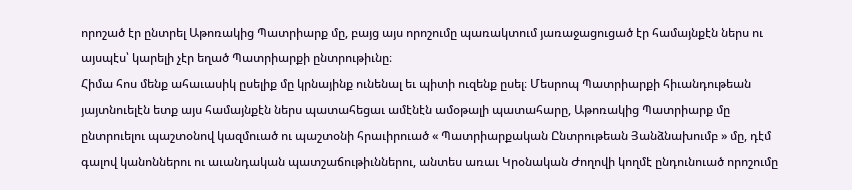որոշած էր ընտրել Աթոռակից Պատրիարք մը, բայց այս որոշումը պառակտում յառաջացուցած էր համայնքէն ներս ու այսպէս՝ կարելի չէր եղած Պատրիարքի ընտրութիւնը։
Հիմա հոս մենք ահաւասիկ ըսելիք մը կրնայինք ունենալ եւ պիտի ուզենք ըսել։ Մեսրոպ Պատրիարքի հիւանդութեան յայտնուելէն ետք այս համայնքէն ներս պատահեցաւ ամէնէն ամօթալի պատահարը, Աթոռակից Պատրիարք մը ընտրուելու պաշտօնով կազմուած ու պաշտօնի հրաւիրուած « Պատրիարքական Ընտրութեան Յանձնախումբ » մը, դէմ գալով կանոններու ու աւանդական պատշաճութիւններու, անտես առաւ Կրօնական Ժողովի կողմէ ընդունուած որոշումը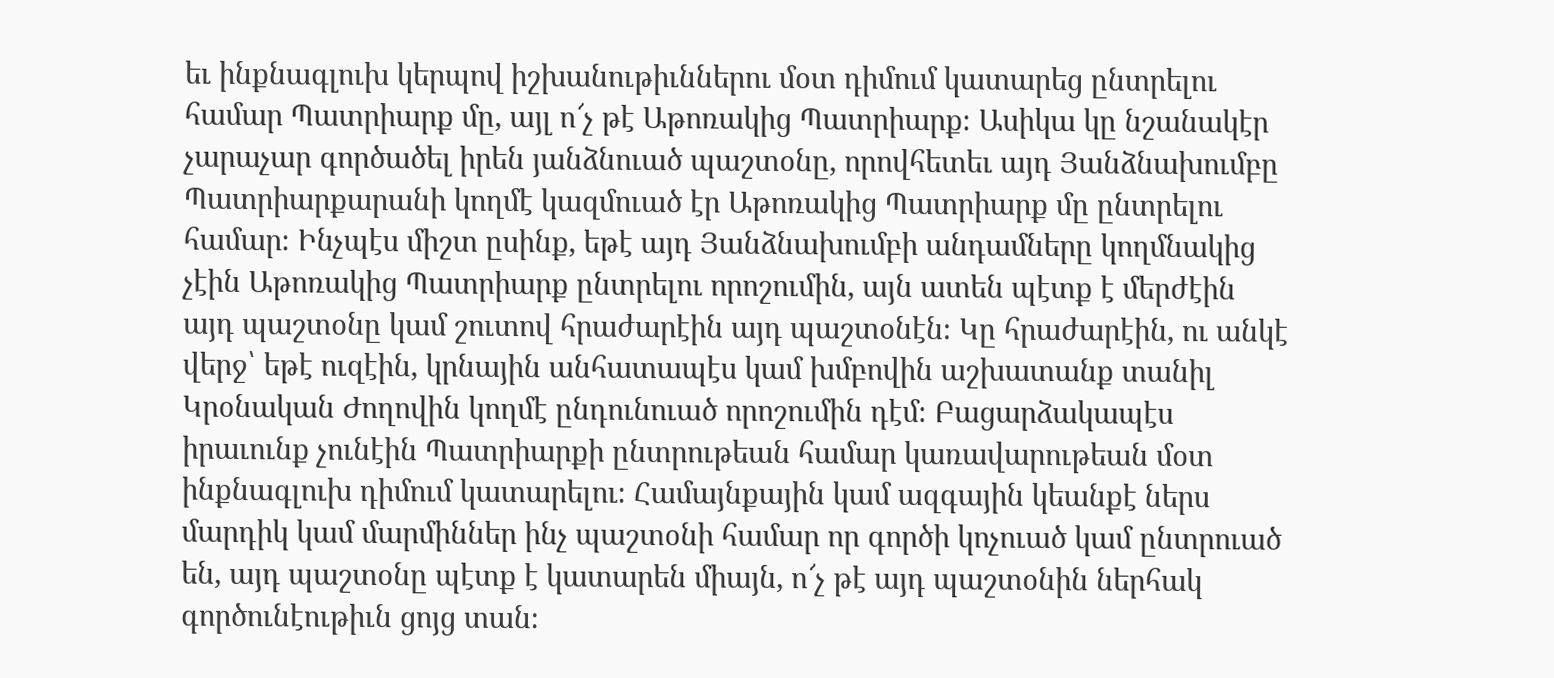եւ ինքնագլուխ կերպով իշխանութիւններու մօտ դիմում կատարեց ընտրելու համար Պատրիարք մը, այլ ո՜չ թէ Աթոռակից Պատրիարք։ Ասիկա կը նշանակէր չարաչար գործածել իրեն յանձնուած պաշտօնը, որովհետեւ այդ Յանձնախումբը Պատրիարքարանի կողմէ կազմուած էր Աթոռակից Պատրիարք մը ընտրելու համար։ Ինչպէս միշտ ըսինք, եթէ այդ Յանձնախումբի անդամները կողմնակից չէին Աթոռակից Պատրիարք ընտրելու որոշումին, այն ատեն պէտք է մերժէին այդ պաշտօնը կամ շուտով հրաժարէին այդ պաշտօնէն։ Կը հրաժարէին, ու անկէ վերջ՝ եթէ ուզէին, կրնային անհատապէս կամ խմբովին աշխատանք տանիլ Կրօնական Ժողովին կողմէ ընդունուած որոշումին դէմ։ Բացարձակապէս իրաւունք չունէին Պատրիարքի ընտրութեան համար կառավարութեան մօտ ինքնագլուխ դիմում կատարելու։ Համայնքային կամ ազգային կեանքէ ներս մարդիկ կամ մարմիններ ինչ պաշտօնի համար որ գործի կոչուած կամ ընտրուած են, այդ պաշտօնը պէտք է կատարեն միայն, ո՜չ թէ այդ պաշտօնին ներհակ գործունէութիւն ցոյց տան։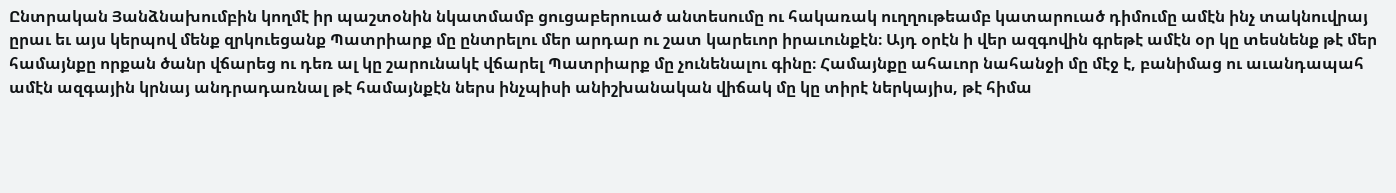Ընտրական Յանձնախումբին կողմէ իր պաշտօնին նկատմամբ ցուցաբերուած անտեսումը ու հակառակ ուղղութեամբ կատարուած դիմումը ամէն ինչ տակնուվրայ ըրաւ եւ այս կերպով մենք զրկուեցանք Պատրիարք մը ընտրելու մեր արդար ու շատ կարեւոր իրաւունքէն։ Այդ օրէն ի վեր ազգովին գրեթէ ամէն օր կը տեսնենք թէ մեր համայնքը որքան ծանր վճարեց ու դեռ ալ կը շարունակէ վճարել Պատրիարք մը չունենալու գինը։ Համայնքը ահաւոր նահանջի մը մէջ է, բանիմաց ու աւանդապահ ամէն ազգային կրնայ անդրադառնալ թէ համայնքէն ներս ինչպիսի անիշխանական վիճակ մը կը տիրէ ներկայիս, թէ հիմա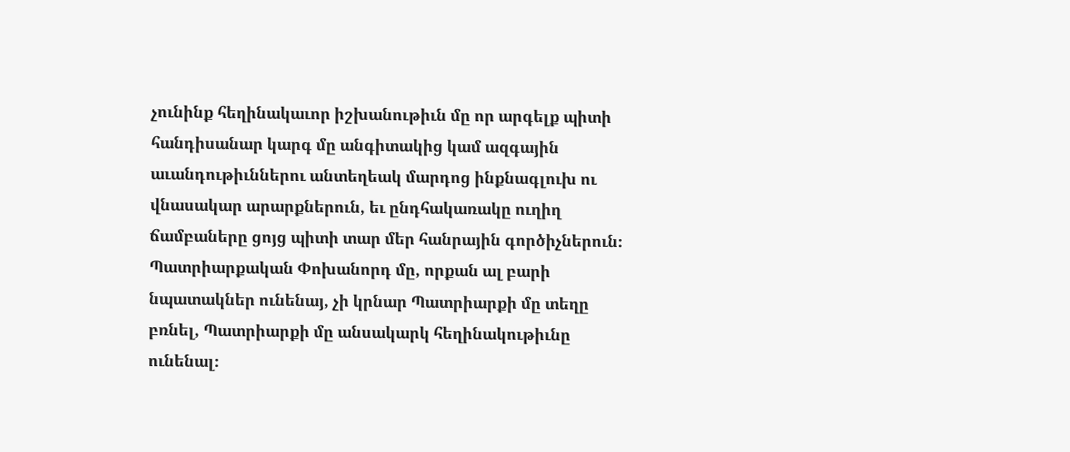չունինք հեղինակաւոր իշխանութիւն մը որ արգելք պիտի հանդիսանար կարգ մը անգիտակից կամ ազգային աւանդութիւններու անտեղեակ մարդոց ինքնագլուխ ու վնասակար արարքներուն, եւ ընդհակառակը ուղիղ ճամբաները ցոյց պիտի տար մեր հանրային գործիչներուն։ Պատրիարքական Փոխանորդ մը, որքան ալ բարի նպատակներ ունենայ, չի կրնար Պատրիարքի մը տեղը բռնել, Պատրիարքի մը անսակարկ հեղինակութիւնը ունենալ։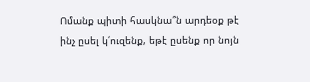Ոմանք պիտի հասկնա՞ն արդեօք թէ ինչ ըսել կ՛ուզենք, եթէ ըսենք որ նոյն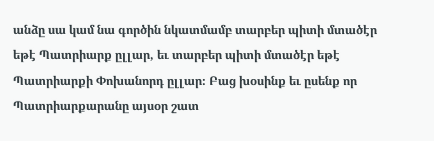անձը սա կամ նա գործին նկատմամբ տարբեր պիտի մտածէր եթէ Պատրիարք ըլլար, եւ տարբեր պիտի մտածէր եթէ Պատրիարքի Փոխանորդ ըլլար։ Բաց խօսինք եւ ըսենք որ Պատրիարքարանը այսօր շատ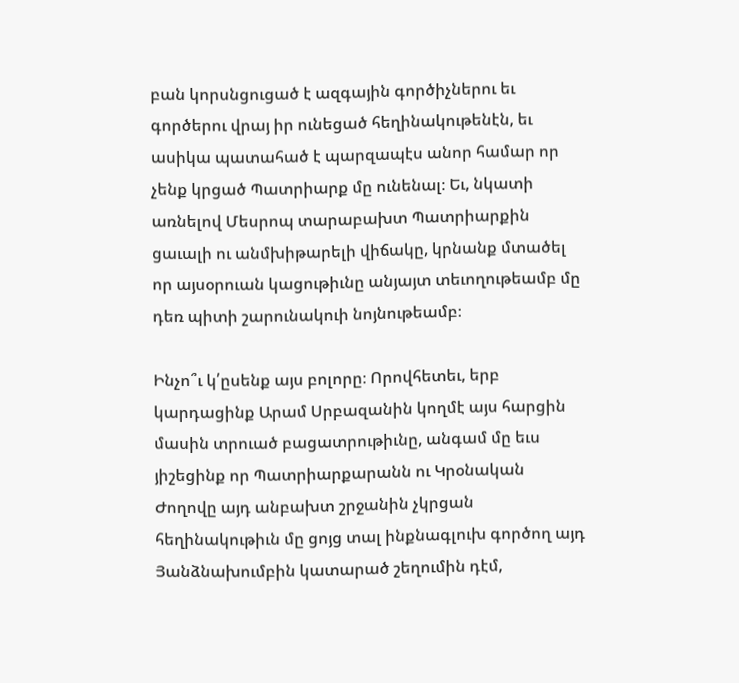բան կորսնցուցած է ազգային գործիչներու եւ գործերու վրայ իր ունեցած հեղինակութենէն, եւ ասիկա պատահած է պարզապէս անոր համար որ չենք կրցած Պատրիարք մը ունենալ։ Եւ, նկատի առնելով Մեսրոպ տարաբախտ Պատրիարքին ցաւալի ու անմխիթարելի վիճակը, կրնանք մտածել որ այսօրուան կացութիւնը անյայտ տեւողութեամբ մը դեռ պիտի շարունակուի նոյնութեամբ։

Ինչո՞ւ կ՛ըսենք այս բոլորը։ Որովհետեւ, երբ կարդացինք Արամ Սրբազանին կողմէ այս հարցին մասին տրուած բացատրութիւնը, անգամ մը եւս յիշեցինք որ Պատրիարքարանն ու Կրօնական Ժողովը այդ անբախտ շրջանին չկրցան հեղինակութիւն մը ցոյց տալ ինքնագլուխ գործող այդ Յանձնախումբին կատարած շեղումին դէմ,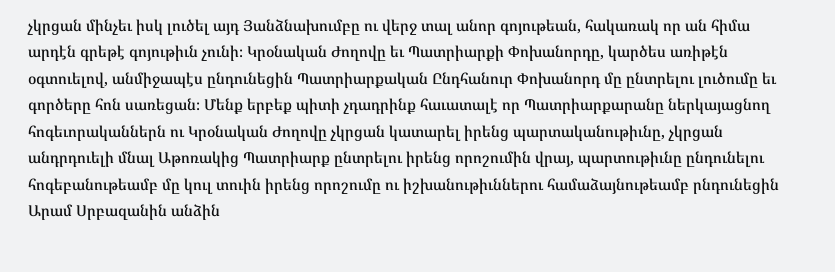չկրցան մինչեւ իսկ լուծել այդ Յանձնախումբը ու վերջ տալ անոր գոյութեան, հակառակ որ ան հիմա արդէն գրեթէ գոյութիւն չունի։ Կրօնական Ժողովը եւ Պատրիարքի Փոխանորդը, կարծես առիթէն օգտուելով, անմիջապէս ընդունեցին Պատրիարքական Ընդհանուր Փոխանորդ մը ընտրելու լուծումը եւ գործերը հոն սառեցան։ Մենք երբեք պիտի չդադրինք հաւատալէ որ Պատրիարքարանը ներկայացնող հոգեւորականներն ու Կրօնական Ժողովը չկրցան կատարել իրենց պարտականութիւնը, չկրցան անդրդուելի մնալ Աթոռակից Պատրիարք ընտրելու իրենց որոշումին վրայ, պարտութիւնը ընդունելու հոգեբանութեամբ մը կուլ տուին իրենց որոշումը ու իշխանութիւններու համաձայնութեամբ րնդունեցին Արամ Սրբազանին անձին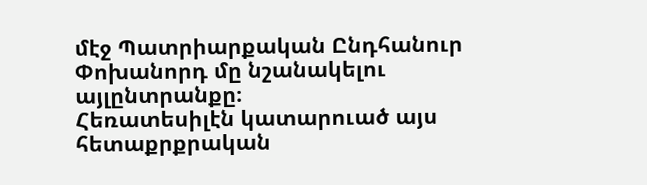մէջ Պատրիարքական Ընդհանուր Փոխանորդ մը նշանակելու այլընտրանքը։
Հեռատեսիլէն կատարուած այս հետաքրքրական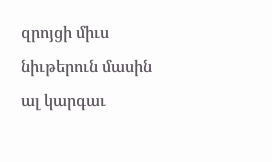զրոյցի միւս նիւթերուն մասին ալ կարգաւ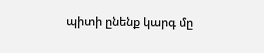պիտի ընենք կարգ մը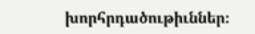խորհրդածութիւններ։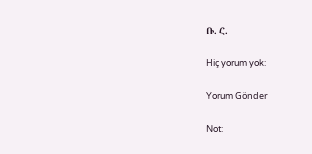Ռ. Հ.

Hiç yorum yok:

Yorum Gönder

Not: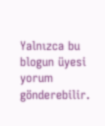Yalnızca bu blogun üyesi yorum gönderebilir.